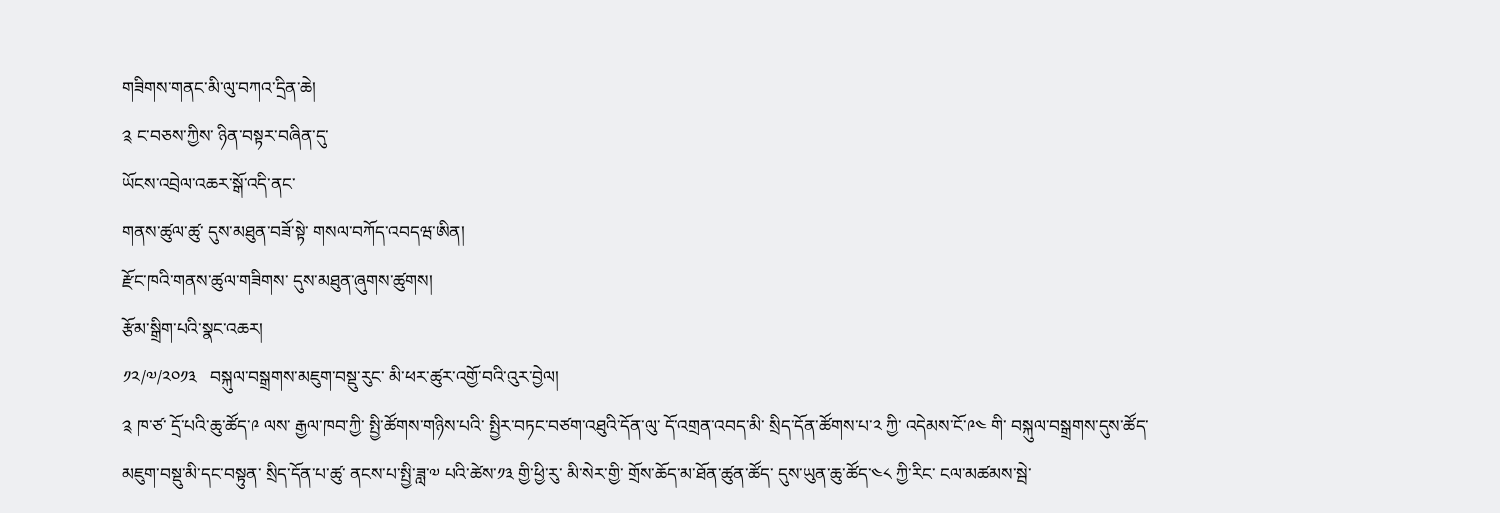གཟིགས་གནང་མི་ལུ་བཀའ་དྲིན་ཆེ།
༉ ང་བཅས་ཀྱིས་ ཉིན་བསྟར་བཞིན་དུ་
ཡོངས་འབྲེལ་འཆར་སྒོ་འདི་ནང་
གནས་ཚུལ་ཚུ་ དུས་མཐུན་བཟོ་སྟེ་ གསལ་བཀོད་འབདཝ་ཨིན།
རྫོང་ཁའི་གནས་ཚུལ་གཟིགས་ དུས་མཐུན་ཞུགས་ཚུགས།
རྩོམ་སྒྲིག་པའི་སྣང་འཆར།
༡༢/༧/༢༠༡༣   བསྐུལ་བསྒྲགས་མཇུག་བསྡུ་རུང་ མི་ཕར་ཚུར་འགྱོ་བའི་འུར་བྱེལ།
༉ ཁ་ཙ་ དྲོ་པའི་ཆུ་ཚོད་༩ ལས་ རྒྱལ་ཁབ་ཀྱི་ སྤྱི་ཚོགས་གཉིས་པའི་ སྤྱིར་བཏང་བཙག་འཐུའི་དོན་ལུ་ དོ་འགྲན་འབད་མི་ སྲིད་དོན་ཚོགས་པ་༢ ཀྱི་ འདེམས་ངོ་༩༤ གི་ བསྐུལ་བསྒྲགས་དུས་ཚོད་མཇུག་བསྡུ་མི་དང་བསྟུན་ སྲིད་དོན་པ་ཚུ་ ནངས་པ་སྤྱི་ཟླ་༧ པའི་ཚེས་༡༣ གྱི་ཕྱི་རུ་ མི་སེར་གྱི་ གྲོས་ཆོད་མ་ཐོན་ཚུན་ཚོད་ དུས་ཡུན་ཆུ་ཚོད་༤༨ ཀྱི་རིང་ ངལ་མཚམས་སྦེ་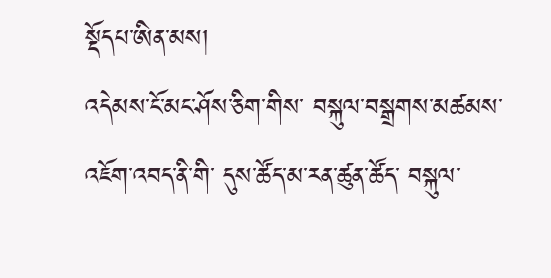སྡོདཔ་ཨིན་མས།
འདེམས་ངོ་མང་ཤོས་ཅིག་གིས་ བསྐུལ་བསྒྲགས་མཚམས་འཇོག་འབད་ནི་གི་ དུས་ཚོད་མ་རན་ཚུན་ཚོད་ བསྐུལ་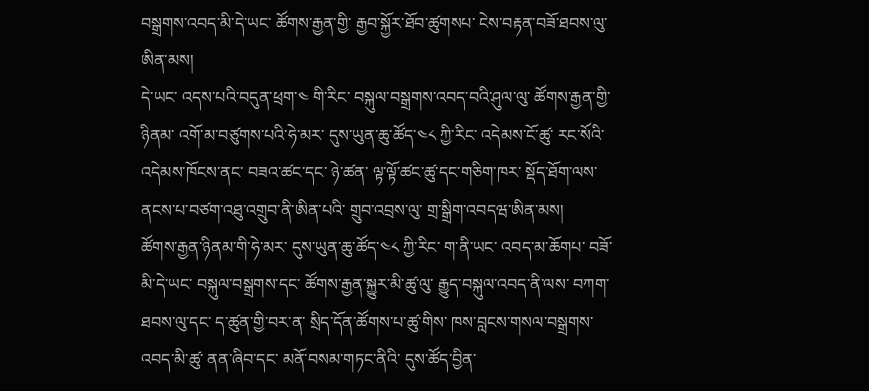བསྒྲགས་འབད་མི་དེ་ཡང་ ཚོགས་རྒྱན་གྱི་ རྒྱབ་སྐྱོར་ཐོབ་ཚུགསཔ་ ངེས་བརྟན་བཟོ་ཐབས་ལུ་ཨིན་མས།
དེ་ཡང་ འདས་པའི་བདུན་ཕྲག་༤ གི་རིང་ བསྐུལ་བསྒྲགས་འབད་བའི་ཤུལ་ལུ་ ཚོགས་རྒྱན་གྱི་ཉིནམ་ འགོ་མ་བཙུགས་པའི་ཧེ་མར་ དུས་ཡུན་ཆུ་ཚོད་༤༨ ཀྱི་རིང་ འདེམས་ངོ་ཚུ་ རང་སོའི་འདེམས་ཁོངས་ནང་ བཟའ་ཚང་དང་ ཉེ་ཚན་ ལྟ་ལྟོ་ཚང་ཚུ་དང་གཅིག་ཁར་ སྡོད་ཐོག་ལས་ ནངས་པ་བཙག་འཐུ་འགྲུབ་ནི་ཨིན་པའི་ གྲུབ་འབྲས་ལུ་ གྲ་སྒྲིག་འབདཝ་ཨིན་མས།
ཚོགས་རྒྱན་ཉིནམ་གི་ཧེ་མར་ དུས་ཡུན་ཆུ་ཚོད་༤༨ ཀྱི་རིང་ ག་ནི་ཡང་ འབད་མ་ཆོགཔ་ བཟོ་མི་དེ་ཡང་ བསྐུལ་བསྒྲགས་དང་ ཚོགས་རྒྱན་སྐྱུར་མི་ཚུ་ལུ་ རྒྱུད་བསྐུལ་འབད་ནི་ལས་ བཀག་ཐབས་ལུ་དང་ ད་ཚུན་གྱི་བར་ན་ སྲིད་དོན་ཚོགས་པ་ཚུ་གིས་ ཁས་བླངས་གསལ་བསྒྲགས་འབད་མི་ཚུ་ ནན་ཞིབ་དང་ མནོ་བསམ་གཏང་ནིའི་ དུས་ཚོད་བྱིན་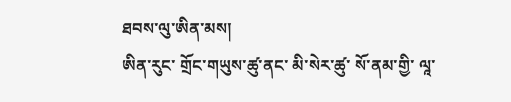ཐབས་ལུ་ཨིན་མས།
ཨིན་རུང་ གྲོང་གཡུས་ཚུ་ནང་ མི་སེར་ཚུ་ སོ་ནམ་གྱི་ ལཱ་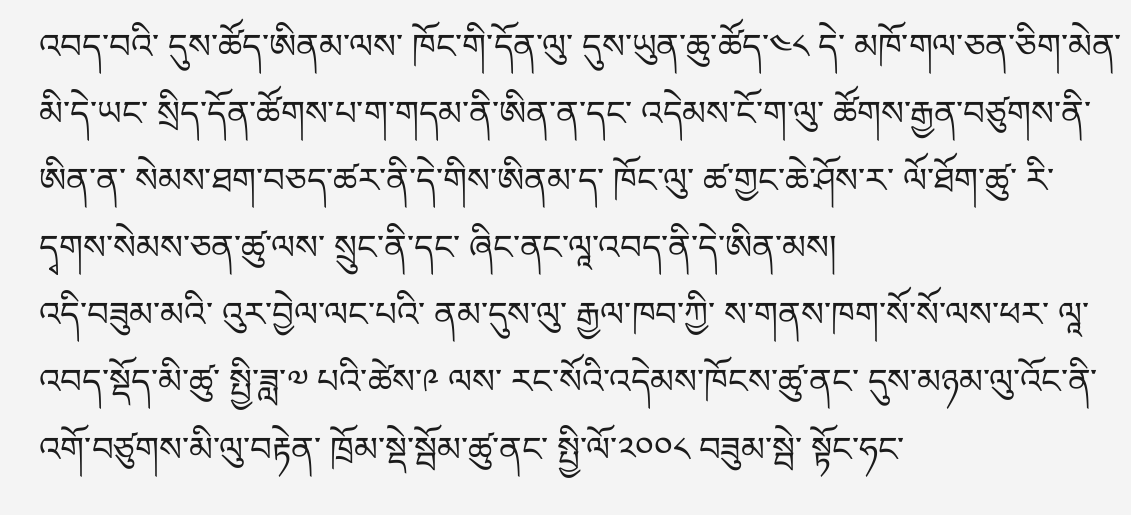འབད་བའི་ དུས་ཚོད་ཨིནམ་ལས་ ཁོང་གི་དོན་ལུ་ དུས་ཡུན་ཆུ་ཚོད་༤༨ དེ་ མཁོ་གལ་ཅན་ཅིག་མེན་མི་དེ་ཡང་ སྲིད་དོན་ཚོགས་པ་ག་གདམ་ནི་ཨིན་ན་དང་ འདེམས་ངོ་ག་ལུ་ ཚོགས་རྒྱན་བཙུགས་ནི་ཨིན་ན་ སེམས་ཐག་བཅད་ཚར་ནི་དེ་གིས་ཨིནམ་ད་ ཁོང་ལུ་ ཚ་གྱང་ཆེ་ཤོས་ར་ ལོ་ཐོག་ཚུ་ རི་དྭགས་སེམས་ཅན་ཚུ་ལས་ སྲུང་ནི་དང་ ཞིང་ནང་ལཱ་འབད་ནི་དེ་ཨིན་མས།
འདི་བཟུམ་མའི་ འུར་བྱེལ་ལང་པའི་ ནམ་དུས་ལུ་ རྒྱལ་ཁབ་ཀྱི་ ས་གནས་ཁག་སོ་སོ་ལས་ཕར་ ལཱ་འབད་སྡོད་མི་ཚུ་ སྤྱི་ཟླ་༧ པའི་ཚེས་༩ ལས་ རང་སོའི་འདེམས་ཁོངས་ཚུ་ནང་ དུས་མཉམ་ལུ་འོང་ནི་ འགོ་བཙུགས་མི་ལུ་བརྟེན་ ཁྲོམ་སྡེ་སྦོམ་ཚུ་ནང་ སྤྱི་ལོ་༢༠༠༨ བཟུམ་སྦེ་ སྟོང་ཧང་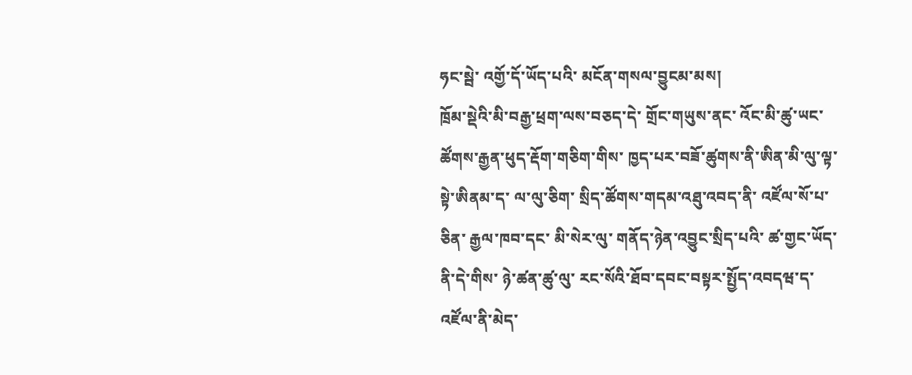ཧང་སྦེ་ འགྱོ་དོ་ཡོད་པའི་ མངོན་གསལ་བྱུངམ་མས།
ཁྲོམ་སྡེའི་མི་བརྒྱ་ཕྲག་ལས་བཅད་དེ་ གྲོང་གཡུས་ནང་ འོང་མི་ཚུ་ཡང་ ཚོགས་རྒྱན་ཕུད་རྡོག་གཅིག་གིས་ ཁྱད་པར་བཟོ་ཚུགས་ནི་ཨིན་མི་ལུ་ལྟ་སྟེ་ཨིནམ་ད་ ལ་ལུ་ཅིག་ སྲིད་ཚོགས་གདམ་འཐུ་འབད་ནི་ འཛོལ་སོ་པ་ཅིན་ རྒྱལ་ཁབ་དང་ མི་སེར་ལུ་ གནོད་ཉེན་འབྱུང་སྲིད་པའི་ ཚ་གྱང་ཡོད་ནི་དེ་གིས་ ཉེ་ཚན་ཚུ་ལུ་ རང་སོའི་ཐོབ་དབང་བསྟར་སྤྱོད་འབདཝ་ད་ འཛོལ་ནི་མེད་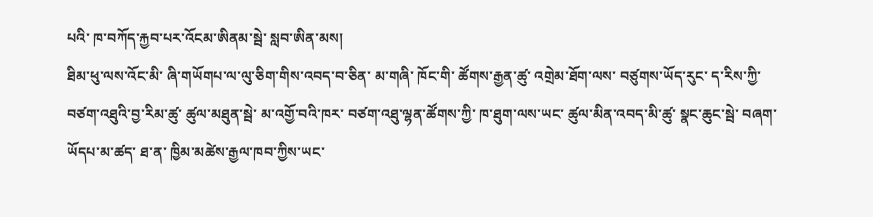པའི་ ཁ་བཀོད་རྐྱབ་པར་འོངམ་ཨིནམ་སྦེ་ སླབ་ཨིན་མས།
ཐིམ་ཕུ་ལས་འོང་མི་ ཞི་གཡོགཔ་ལ་ལུ་ཅིག་གིས་འབད་བ་ཅིན་ མ་གཞི་ ཁོང་གི་ ཚོགས་རྒྱན་ཚུ་ འགྲེམ་ཐོག་ལས་ བཙུགས་ཡོད་རུང་ ད་རིས་ཀྱི་ བཙག་འཐུའི་བྱ་རིམ་ཚུ་ ཚུལ་མཐུན་སྦེ་ མ་འགྱོ་བའི་ཁར་ བཙག་འཐུ་ལྷན་ཚོགས་ཀྱི་ ཁ་ཐུག་ལས་ཡང་ ཚུལ་མིན་འབད་མི་ཚུ་ སྣང་ཆུང་སྦེ་ བཞག་ཡོདཔ་མ་ཚད་ ཐ་ན་ ཁྱིམ་མཚེས་རྒྱལ་ཁབ་ཀྱིས་ཡང་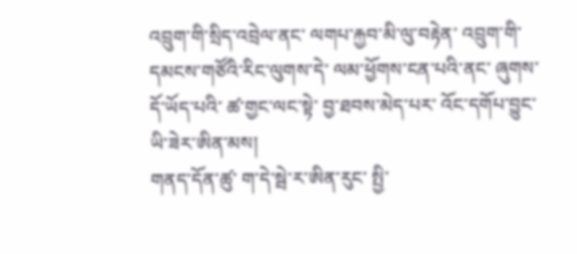འབྲུག་གི་སྲིད་འབྲེལ་ནང་ ལགཔ་རྐྱབ་མི་ལུ་བརྟེན་ འབྲུག་གི་དམངས་གཙོའི་རིང་ལུགས་དེ་ ལམ་ཕྱོགས་ངན་པའི་ནང་ ཞུགས་དོ་ཡོད་པའི་ ཚ་གྱང་ལང་སྟེ་ བྱ་ཐབས་མེད་པར་ འོང་དགོཔ་བྱུང་ཡི་ཟེར་ཨིན་མས།
གནད་དོན་ཚུ་ ག་དེ་སྦེ་ར་ཨིན་རུང་ སྤྱི་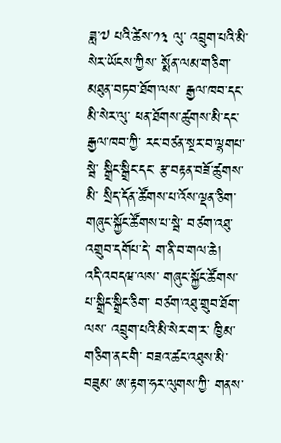ཟླ་༧ པའི་ཚེས་༡༣ ལུ་ འབྲུག་པའི་མི་སེར་ཡོངས་ཀྱིས་ སྨོན་ལམ་གཅིག་མཐུན་བཏབ་ཐོག་ལས་ རྒྱལ་ཁབ་དང་ མི་སེར་ལུ་ ཕན་ཐོགས་ཚུགས་མི་དང་ རྒྱལ་ཁབ་ཀྱི་ རང་བཙན་སྔར་བ་ལྷགཔ་སྦེ་ སྒྲིང་སྒྲིང་དང་ རྩ་བརྟན་བཟོ་ཚུགས་མི་ སྲིད་དོན་ཚོགས་པ་འོས་ལྡན་ཅིག་ གཞུང་སྐྱོང་ཚོགས་པ་སྦེ་ བཙག་འཐུ་འགྲུབ་དགོཔ་དེ་ ག་ནི་བ་གལ་ཆེ།
འདི་འབདཝ་ལས་ གཞུང་སྐྱོང་ཚོགས་པ་སྒྲིང་སྒྲིང་ཅིག་ བཙག་འཐུ་གྲུབ་ཐོག་ལས་ འབྲུག་པའི་མི་སེར་ག་ར་ ཁྱིམ་གཅིག་ནང་གི་ བཟའ་ཚང་འཐུས་མི་བཟུམ་ ཨ་རྟག་ཧར་ལུགས་ཀྱི་ གནས་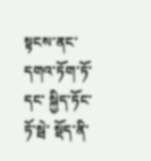སྟངས་ནང་ དགའ་ཏོག་ཏོ་དང་ སྐྱིད་ཏོང་ཏོ་སྦེ་ སྡོད་ནི་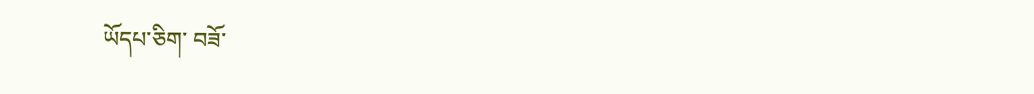ཡོདཔ་ཅིག་ བཟོ་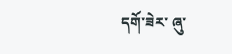དགོ་ཟེར་ ཞུ་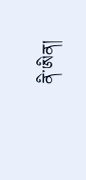ནི་ཨིན།